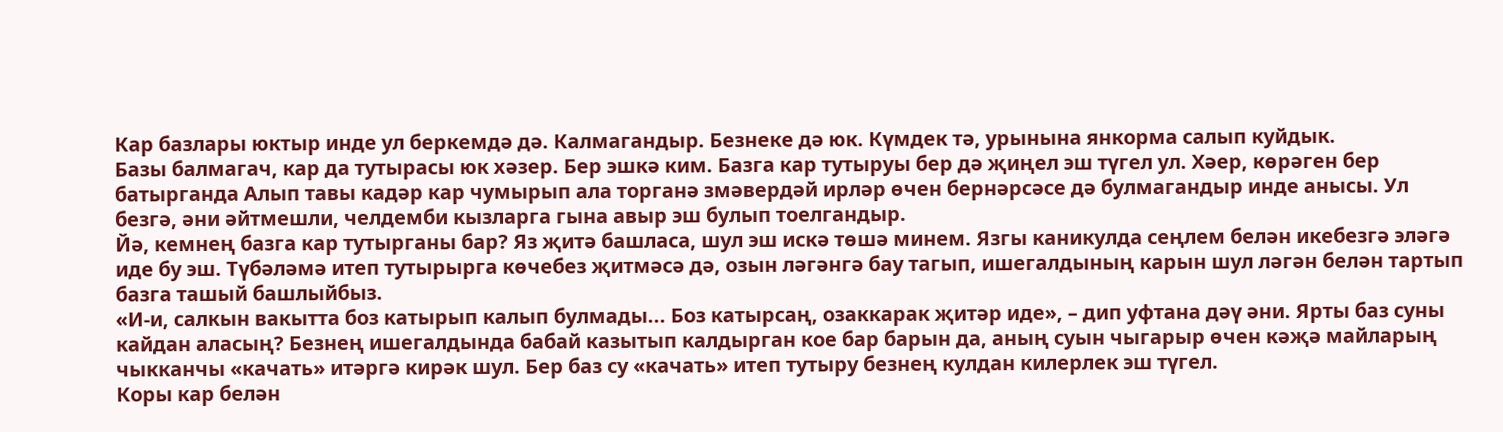Кар базлары юктыр инде ул беркемдә дә. Калмагандыр. Безнеке дә юк. Күмдек тә, урынына янкорма салып куйдык.
Базы балмагач, кар да тутырасы юк хәзер. Бер эшкә ким. Базга кар тутыруы бер дә җиңел эш түгел ул. Хәер, көрәген бер батырганда Алып тавы кадәр кар чумырып ала торганә змәвердәй ирләр өчен бернәрсәсе дә булмагандыр инде анысы. Ул безгә, әни әйтмешли, челдемби кызларга гына авыр эш булып тоелгандыр.
Йә, кемнең базга кар тутырганы бар? Яз җитә башласа, шул эш искә төшә минем. Язгы каникулда сеңлем белән икебезгә эләгә иде бу эш. Түбәләмә итеп тутырырга көчебез җитмәсә дә, озын ләгәнгә бау тагып, ишегалдының карын шул ләгән белән тартып базга ташый башлыйбыз.
«И-и, салкын вакытта боз катырып калып булмады... Боз катырсаң, озаккарак җитәр иде», – дип уфтана дәү әни. Ярты баз суны кайдан аласың? Безнең ишегалдында бабай казытып калдырган кое бар барын да, аның суын чыгарыр өчен кәҗә майларың чыкканчы «качать» итәргә кирәк шул. Бер баз су «качать» итеп тутыру безнең кулдан килерлек эш түгел.
Коры кар белән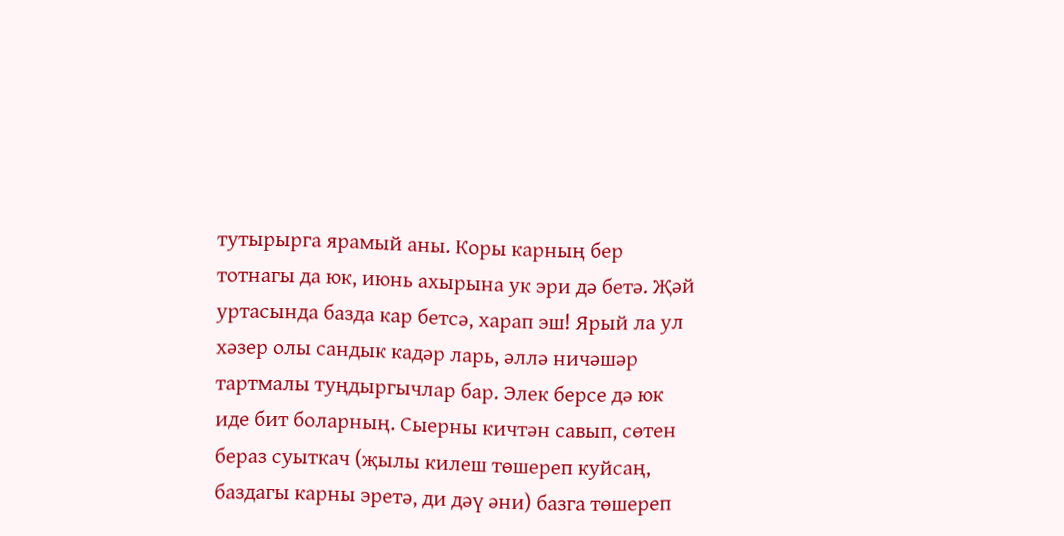тутырырга ярамый аны. Коры карның бер тотнагы да юк, июнь ахырына ук эри дә бетә. Җәй уртасында базда кар бетсә, харап эш! Ярый ла ул хәзер олы сандык кадәр ларь, әллә ничәшәр тартмалы туңдыргычлар бар. Элек берсе дә юк иде бит боларның. Сыерны кичтән савып, сөтен бераз суыткач (җылы килеш төшереп куйсаң, баздагы карны эретә, ди дәү әни) базга төшереп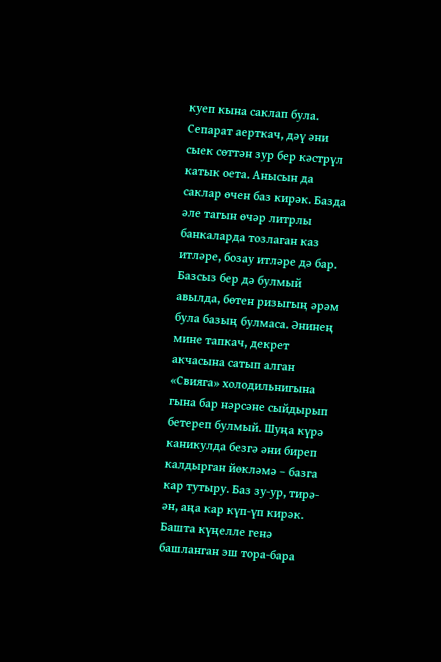куеп кына саклап була. Сепарат аерткач, дәү әни сыек сөттән зур бер кәстрүл катык оета. Анысын да саклар өчен баз кирәк. Базда әле тагын өчәр литрлы банкаларда тозлаган каз итләре, бозау итләре дә бар. Базсыз бер дә булмый авылда, бөтен ризыгың әрәм була базың булмаса. Әнинең мине тапкач, декрет акчасына сатып алган «Свияга» холодильнигына гына бар нәрсәне сыйдырып бетереп булмый. Шуңа күрә каникулда безгә әни биреп калдырган йөкләмә – базга кар тутыру. Баз зу-ур, тирә-ән, аңа кар күп-үп кирәк.
Башта күңелле генә башланган эш тора-бара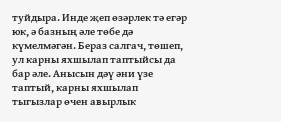туйдыра. Инде җеп өзәрлек тә егәр юк, ә базның әле төбе дә күмелмәгән. Бераз салгач, төшеп, ул карны яхшылап таптыйсы да бар әле. Анысын дәү әни үзе таптый, карны яхшылап тыгызлар өчен авырлык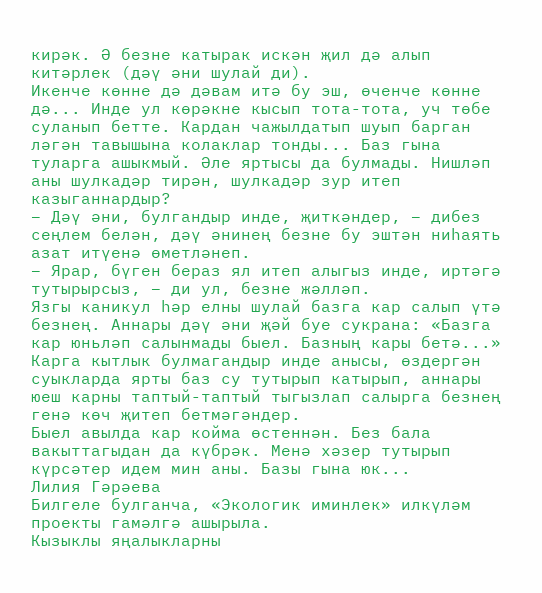кирәк. Ә безне катырак искән җил дә алып китәрлек (дәү әни шулай ди).
Икенче көнне дә дәвам итә бу эш, өченче көнне дә... Инде ул көрәкне кысып тота-тота, уч төбе суланып бетте. Кардан чажылдатып шуып барган ләгән тавышына колаклар тонды... Баз гына туларга ашыкмый. Әле яртысы да булмады. Нишләп аны шулкадәр тирән, шулкадәр зур итеп казыганнардыр?
– Дәү әни, булгандыр инде, җиткәндер, – дибез сеңлем белән, дәү әнинең безне бу эштән ниһаять азат итүенә өметләнеп.
– Ярар, бүген бераз ял итеп алыгыз инде, иртәгә тутырырсыз, – ди ул, безне жәлләп.
Язгы каникул һәр елны шулай базга кар салып үтә безнең. Аннары дәү әни җәй буе сукрана: «Базга кар юньләп салынмады быел. Базның кары бетә...»
Карга кытлык булмагандыр инде анысы, өздергән суыкларда ярты баз су тутырып катырып, аннары юеш карны таптый-таптый тыгызлап салырга безнең генә көч җитеп бетмәгәндер.
Быел авылда кар койма өстеннән. Без бала вакыттагыдан да күбрәк. Менә хәзер тутырып күрсәтер идем мин аны. Базы гына юк...
Лилия Гәрәева
Билгеле булганча, «Экологик иминлек» илкүләм проекты гамәлгә ашырыла.
Кызыклы яңалыкларны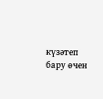күзәтеп бару өчен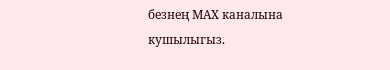безнең МАХ каналына кушылыгыз.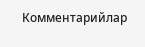Комментарийлар